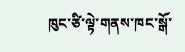ཁུང་ཙི་ལྟེ་གནས་ཁང་སྒོ་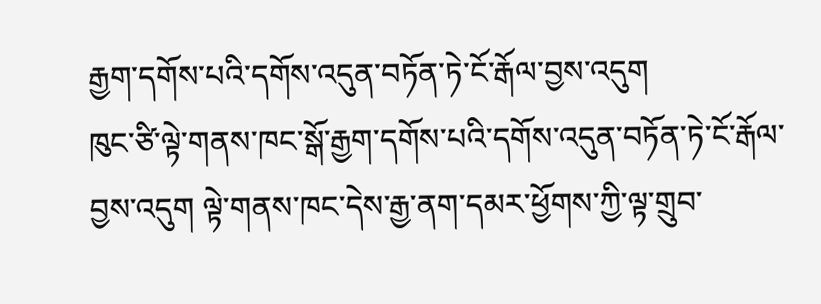རྒྱག་དགོས་པའི་དགོས་འདུན་བཏོན་ཏེ་ངོ་རྒོལ་བྱས་འདུག
ཁུང་ཙི་ལྟེ་གནས་ཁང་སྒོ་རྒྱག་དགོས་པའི་དགོས་འདུན་བཏོན་ཏེ་ངོ་རྒོལ་བྱས་འདུག ལྟེ་གནས་ཁང་དེས་རྒྱ་ནག་དམར་ཕྱོགས་ཀྱི་ལྟ་གྲུབ་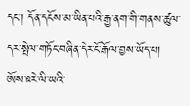དང་། དོན་དངོས་མ་ཡིན་པའི་རྒྱ་ནག་གི་གནས་ཚུལ་དར་སྤེལ་གཏོང་བཞིན་དེར་ངོ་རྒོལ་བྱས་ཡོད་པ།
ཨོས་ཋརེ་ལི་ཡའི་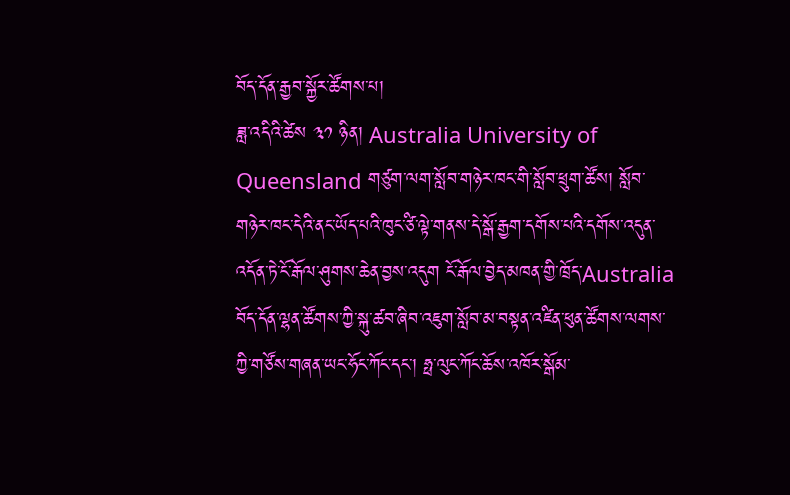བོད་དོན་རྒྱབ་སྐྱོར་ཚོགས་པ།
ཟླ་འདིའི་ཚེས ༣༡ ཉིན། Australia University of Queensland གཙུག་ལག་སློབ་གཉེར་ཁང་གི་སློབ་ཕྲུག་ཚོས། སློབ་གཉེར་ཁང་དེའི་ནང་ཡོད་པའི་ཁུང་ཙི་ལྟེ་གནས་དེ་སྒོ་རྒྱག་དགོས་པའི་དགོས་འདུན་འདོན་ཏེ་ངོ་རྒོལ་ཤུགས་ཆེན་བྱས་འདུག ངོ་རྒོལ་བྱེད་མཁན་གྱི་ཁྲོད་Australia བོད་དོན་ལྷན་ཚོགས་ཀྱི་སྐུ་ཚབ་ཞིབ་འཇུག་སློབ་མ་བསྟན་འཛིན་ཕུན་ཚོགས་ལགས་ཀྱི་གཙོས་གཞན་ཡང་ཧོང་ཀོང་དང་། ཧྥ་ལུང་ཀོང་ཆོས་འཁོར་སྒོམ་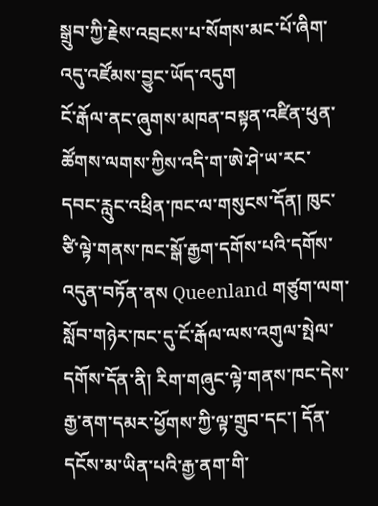སྒྲུབ་ཀྱི་རྗེས་འབྲངས་པ་སོགས་མང་པོ་ཞིག་འདུ་འཛོམས་བྱུང་ཡོད་འདུག
ངོ་རྒོལ་ནང་ཞུགས་མཁན་བསྟན་འཛིན་ཕུན་ཚོགས་ལགས་ཀྱིས་འདི་ག་ཨེ་ཤེ་ཡ་རང་དབང་རླུང་འཕྲིན་ཁང་ལ་གསུངས་དོན། ཁུང་ཙི་ལྟེ་གནས་ཁང་སྒོ་རྒྱག་དགོས་པའི་དགོས་འདུན་བཏོན་ནས Queenland གཙུག་ལག་སློབ་གཉེར་ཁང་དུ་ངོ་རྒོལ་ལས་འགུལ་སྤེལ་དགོས་དོན་ནི། རིག་གཞུང་ལྟེ་གནས་ཁང་དེས་རྒྱ་ནག་དམར་ཕྱོགས་ཀྱི་ལྟ་གྲུབ་དང་། དོན་དངོས་མ་ཡིན་པའི་རྒྱ་ནག་གི་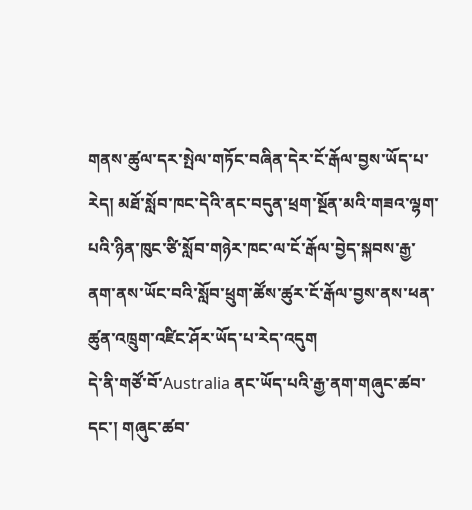གནས་ཚུལ་དར་སྤེལ་གཏོང་བཞིན་དེར་ངོ་རྒོལ་བྱས་ཡོད་པ་རེད། མཐོ་སློབ་ཁང་དེའི་ནང་བདུན་ཕྲག་སྔོན་མའི་གཟའ་ལྷག་པའི་ཉིན་ཁུང་ཙི་སློབ་གཉེར་ཁང་ལ་ངོ་རྒོལ་བྱེད་སྐབས་རྒྱ་ནག་ནས་ཡོང་བའི་སློབ་ཕྲུག་ཚོས་ཚུར་ངོ་རྒོལ་བྱས་ནས་ཕན་ཚུན་འཁྲུག་འཛིང་ཤོར་ཡོད་པ་རེད་འདུག
དེ་ནི་གཙོ་བོ་Australia ནང་ཡོད་པའི་རྒྱ་ནག་གཞུང་ཚབ་དང་། གཞུང་ཚབ་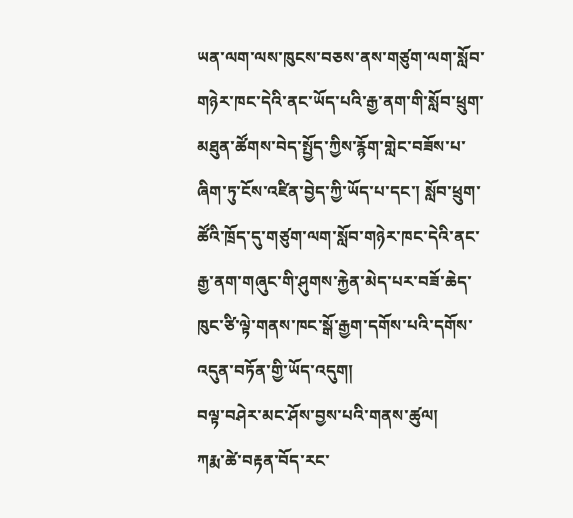ཡན་ལག་ལས་ཁུངས་བཅས་ནས་གཙུག་ལག་སློབ་གཉེར་ཁང་དེའི་ནང་ཡོད་པའི་རྒྱ་ནག་གི་སློབ་ཕྲུག་མཐུན་ཚོགས་བེད་སྤྱོད་ཀྱིས་རྙོག་གླེང་བཟོས་པ་ཞིག་ཏུ་ངོས་འཛིན་བྱེད་ཀྱི་ཡོད་པ་དང་། སློབ་ཕྲུག་ཚོའི་ཁྲོད་དུ་གཙུག་ལག་སློབ་གཉེར་ཁང་དེའི་ནང་རྒྱ་ནག་གཞུང་གི་ཤུགས་རྐྱེན་མེད་པར་བཟོ་ཆེད་ཁུང་ཙི་ལྟེ་གནས་ཁང་སྒོ་རྒྱག་དགོས་པའི་དགོས་འདུན་བཏོན་གྱི་ཡོད་འདུག།
བལྟ་བཤེར་མང་ཤོས་བྱས་པའི་གནས་ཚུལ།
ཀརྨ་ཚེ་བརྟན་བོད་རང་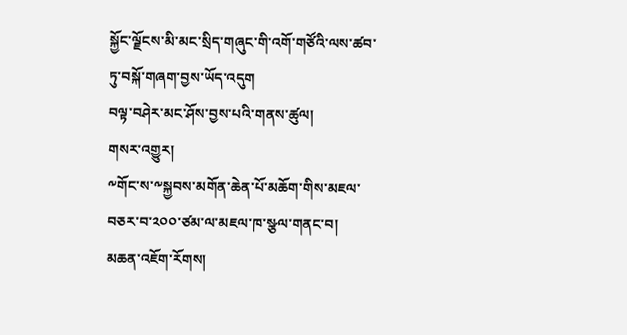སྐྱོང་ལྗོངས་མི་མང་སྲིད་གཞུང་གི་འགོ་གཙོའི་ལས་ཚབ་ཏུ་བསྐོ་གཞག་བྱས་ཡོད་འདུག
བལྟ་བཤེར་མང་ཤོས་བྱས་པའི་གནས་ཚུལ།
གསར་འགྱུར།
༸གོང་ས་༸སྐྱབས་མགོན་ཆེན་པོ་མཆོག་གིས་མཇལ་བཅར་བ་༢༠༠་ཙམ་ལ་མཇལ་ཁ་སྩལ་གནང་བ།
མཆན་འཇོག་རོགས།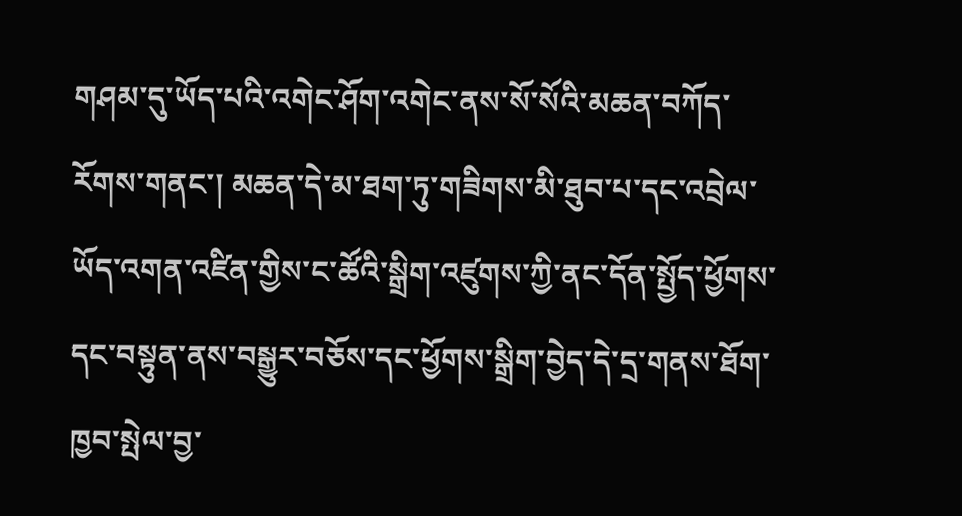གཤམ་དུ་ཡོད་པའི་འགེང་ཤོག་འགེང་ནས་སོ་སོའི་མཆན་བཀོད་རོགས་གནང་། མཆན་དེ་མ་ཐག་ཏུ་གཟིགས་མི་ཐུབ་པ་དང་འབྲེལ་ཡོད་འགན་འཛིན་གྱིས་ང་ཚོའི་སྒྲིག་འཛུགས་ཀྱི་ནང་དོན་སྤྱོད་ཕྱོགས་དང་བསྟུན་ནས་བསྒྱུར་བཅོས་དང་ཕྱོགས་སྒྲིག་བྱེད་དེ་དྲ་གནས་ཐོག་ཁྱབ་སྤེལ་བྱ་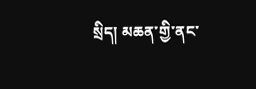སྲིད། མཆན་གྱི་ནང་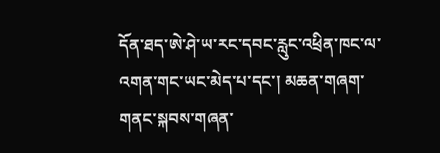དོན་ཐད་ཨེ་ཤེ་ཡ་རང་དབང་རླུང་འཕྲིན་ཁང་ལ་འགན་གང་ཡང་མེད་པ་དང་། མཆན་གཞག་གནང་སྐབས་གཞན་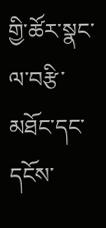གྱི་ཚོར་སྣང་ལ་བརྩི་མཐོང་དང་དངོས་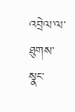འབྲེལ་ལ་ཐུགས་སྣང་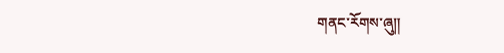གནང་རོགས་ཞུ༎